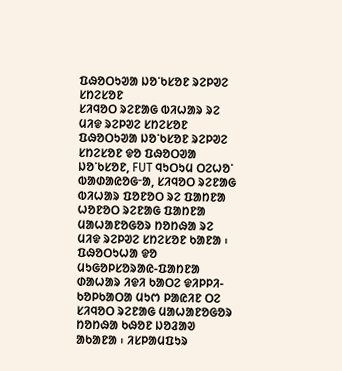ᱯᱷᱚᱛᱩᱣᱟ ᱡᱚᱸᱠᱥᱚᱱ ᱨᱮᱞᱣᱮ ᱥᱴᱮᱥᱚᱱ
ᱥᱤᱧᱚᱛ ᱨᱮᱱᱟᱜ ᱵᱤᱦᱟᱨ ᱨᱮ ᱢᱤᱫ ᱨᱮᱞᱣᱮ ᱥᱴᱮᱥᱚᱱ
ᱯᱷᱚᱛᱩᱣᱟ ᱡᱚᱸᱠᱥᱚᱱ ᱨᱮᱞᱣᱮ ᱥᱴᱮᱥᱚᱱ ᱫᱚ ᱯᱷᱚᱛᱣᱟ ᱡᱚᱸᱠᱥᱚᱱ, FUT ᱧᱩᱛᱩᱢ ᱛᱮᱦᱚᱸ ᱵᱟᱰᱟᱭᱚᱜᱼᱟ, ᱥᱤᱧᱚᱛ ᱨᱮᱱᱟᱜ ᱵᱤᱦᱟᱨ ᱯᱚᱱᱚᱛ ᱨᱮ ᱯᱟᱴᱱᱟ ᱦᱚᱱᱚᱛ ᱨᱮᱱᱟᱜ ᱯᱟᱴᱱᱟ ᱢᱟᱦᱟᱱᱚᱜᱚᱨ ᱴᱚᱴᱷᱟ ᱨᱮ ᱢᱤᱫ ᱨᱮᱞᱣᱮ ᱥᱴᱮᱥᱚᱱ ᱠᱟᱱᱟ ᱾ ᱯᱷᱚᱛᱩᱦᱟ ᱫᱚ ᱢᱩᱜᱚᱞᱥᱚᱨᱟᱭ-ᱯᱟᱴᱱᱟ ᱰᱟᱦᱟᱨ ᱤᱫᱤ ᱠᱟᱛᱮ ᱫᱤᱞᱞᱤ-ᱠᱚᱞᱠᱟᱛᱟ ᱢᱩᱬ ᱞᱟᱭᱤᱱ ᱛᱮ ᱥᱤᱧᱚᱛ ᱨᱮᱱᱟᱜ ᱢᱟᱦᱟᱱᱚᱜᱚᱨ ᱴᱚᱴᱷᱟ ᱠᱷᱚᱱ ᱡᱚᱲᱟᱣ ᱟᱠᱟᱱᱟ ᱾ ᱤᱥᱞᱟᱢᱯᱩᱨ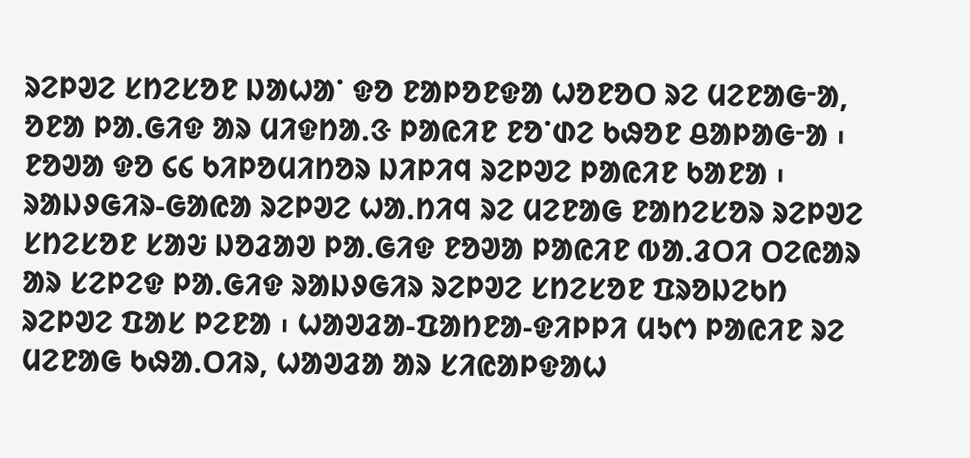ᱨᱮᱞᱣᱮ ᱥᱴᱮᱥᱚᱱ ᱡᱟᱦᱟᱸ ᱫᱚ ᱱᱟᱞᱚᱱᱫᱟ ᱦᱚᱱᱚᱛ ᱨᱮ ᱢᱮᱱᱟᱜᱼᱟ, ᱚᱱᱟ ᱞᱟᱹᱜᱤᱫ ᱟᱨ ᱢᱤᱫᱴᱟᱹᱝ ᱞᱟᱭᱤᱱ ᱱᱚᱸᱰᱮ ᱠᱷᱚᱱ ᱪᱟᱞᱟᱜᱼᱟ ᱾ ᱱᱚᱣᱟ ᱫᱚ ᱔᱔ ᱠᱤᱞᱚᱢᱤᱴᱚᱨ ᱡᱤᱞᱤᱧ ᱨᱮᱞᱣᱮ ᱞᱟᱭᱤᱱ ᱠᱟᱱᱟ ᱾ ᱨᱟᱡᱽᱜᱤᱨ-ᱜᱟᱭᱟ ᱨᱮᱞᱣᱮ ᱦᱟᱹᱴᱤᱧ ᱨᱮ ᱢᱮᱱᱟᱜ ᱱᱟᱴᱮᱥᱚᱨ ᱨᱮᱞᱣᱮ ᱥᱴᱮᱥᱚᱱ ᱥᱟᱶ ᱡᱚᱲᱟᱣ ᱞᱟᱹᱜᱤᱫ ᱱᱚᱣᱟ ᱞᱟᱭᱤᱱ ᱵᱟᱹᱲᱛᱤ ᱛᱮᱭᱟᱨ ᱟᱨ ᱥᱮᱞᱮᱫ ᱞᱟᱹᱜᱤᱫ ᱨᱟᱡᱽᱜᱤᱨ ᱨᱮᱞᱣᱮ ᱥᱴᱮᱥᱚᱱ ᱯᱨᱚᱡᱮᱠᱴ ᱨᱮᱞᱣᱮ ᱯᱟᱥ ᱞᱮᱱᱟ ᱾ ᱦᱟᱣᱲᱟ-ᱯᱟᱴᱱᱟ-ᱫᱤᱞᱞᱤ ᱢᱩᱬ ᱞᱟᱭᱤᱱ ᱨᱮ ᱢᱮᱱᱟᱜ ᱠᱷᱟᱹᱛᱤᱨ, ᱦᱟᱣᱲᱟ ᱟᱨ ᱥᱤᱭᱟᱞᱫᱟᱦ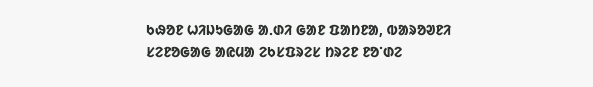ᱠᱷᱚᱱ ᱦᱤᱡᱩᱜᱟᱜ ᱟᱹᱰᱤ ᱜᱟᱱ ᱯᱟᱴᱱᱟ, ᱵᱟᱨᱚᱣᱱᱤ ᱥᱮᱱᱚᱜᱟᱜ ᱟᱭᱢᱟ ᱮᱠᱥᱯᱨᱮᱥ ᱴᱨᱮᱱ ᱱᱚᱸᱰᱮ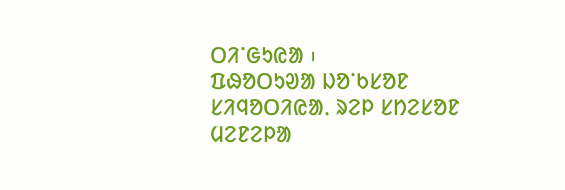ᱛᱤᱸᱜᱩᱭᱟ ᱾
ᱯᱷᱚᱛᱩᱣᱟ ᱡᱚᱸᱠᱥᱚᱱ
ᱥᱤᱧᱚᱛᱤᱭᱟᱹ ᱨᱮᱞ ᱥᱴᱮᱥᱚᱱ
ᱢᱮᱱᱮᱞᱟ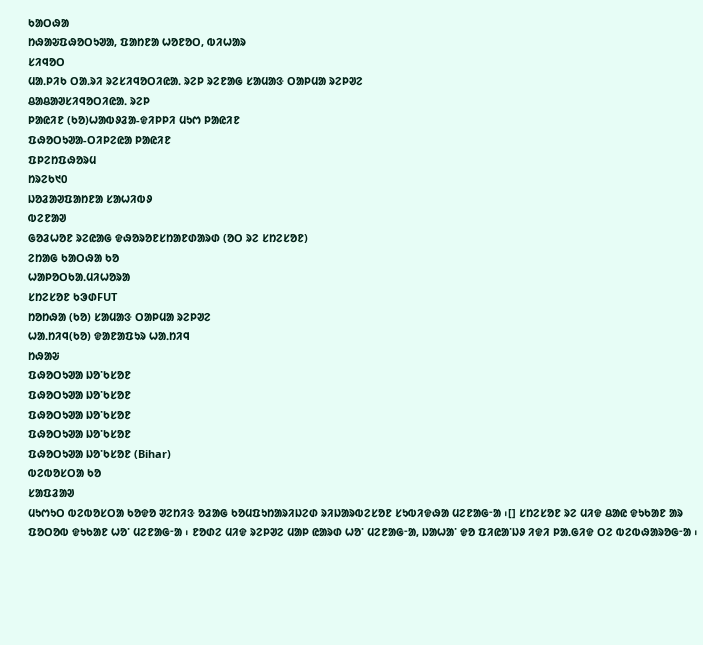ᱠᱟᱛᱷᱟ
ᱴᱷᱟᱶᱯᱷᱚᱛᱩᱣᱟ, ᱯᱟᱴᱱᱟ ᱦᱚᱱᱚᱛ, ᱵᱤᱦᱟᱨ
ᱥᱤᱧᱚᱛ
ᱢᱟᱹᱞᱤᱠ ᱛᱟᱹᱨᱤ ᱨᱮᱥᱤᱧᱚᱛᱤᱭᱟᱹ ᱨᱮᱞ ᱨᱮᱱᱟᱜ ᱥᱟᱢᱟᱝ ᱛᱟᱞᱢᱟ ᱨᱮᱞᱣᱮ
ᱪᱟᱪᱟᱣᱥᱤᱧᱚᱛᱤᱭᱟᱹ ᱨᱮᱞ
ᱞᱟᱭᱤᱱ (ᱠᱚ)ᱦᱟᱵᱽᱲᱟ-ᱫᱤᱞᱞᱤ ᱢᱩᱬ ᱞᱟᱭᱤᱱ
ᱯᱷᱚᱛᱩᱣᱟ-ᱛᱤᱞᱮᱭᱟ ᱞᱟᱭᱤᱱ
ᱯᱞᱮᱴᱯᱷᱚᱨᱢ
ᱴᱨᱮᱠ᱑᱐
ᱡᱚᱲᱟᱣᱯᱟᱴᱱᱟ ᱥᱟᱦᱤᱵᱽ
ᱵᱮᱱᱟᱣ
ᱜᱚᱲᱦᱚᱱ ᱨᱮᱭᱟᱜ ᱫᱷᱚᱨᱚᱱᱥᱴᱟᱱᱰᱟᱨᱰ (ᱚᱛ ᱨᱮ ᱥᱴᱮᱥᱚᱱ)
ᱮᱴᱟᱜ ᱠᱟᱛᱷᱟ ᱠᱚ
ᱦᱟᱞᱚᱛᱠᱟᱹᱢᱤᱦᱚᱨᱟ
ᱥᱴᱮᱥᱚᱱ ᱠᱳᱰFUT
ᱴᱚᱴᱷᱟ (ᱠᱚ) ᱥᱟᱢᱟᱝ ᱛᱟᱞᱢᱟ ᱨᱮᱞᱣᱮ
ᱦᱟᱹᱴᱤᱧ(ᱠᱚ) ᱫᱟᱱᱟᱯᱩᱨ ᱦᱟᱹᱴᱤᱧ
ᱴᱷᱟᱶ
ᱯᱷᱚᱛᱩᱣᱟ ᱡᱚᱸᱠᱥᱚᱱ
ᱯᱷᱚᱛᱩᱣᱟ ᱡᱚᱸᱠᱥᱚᱱ
ᱯᱷᱚᱛᱩᱣᱟ ᱡᱚᱸᱠᱥᱚᱱ
ᱯᱷᱚᱛᱩᱣᱟ ᱡᱚᱸᱠᱥᱚᱱ
ᱯᱷᱚᱛᱩᱣᱟ ᱡᱚᱸᱠᱥᱚᱱ (Bihar)
ᱵᱮᱵᱚᱥᱛᱟ ᱠᱚ
ᱥᱟᱯᱲᱟᱣ
ᱢᱩᱬᱩᱛ ᱵᱮᱵᱚᱥᱛᱟ ᱠᱚᱫᱚ ᱣᱮᱴᱤᱝ ᱚᱲᱟᱜ ᱠᱚᱢᱯᱩᱴᱟᱨᱤᱡᱮᱰ ᱨᱤᱡᱟᱨᱵᱮᱥᱚᱱ ᱥᱩᱵᱤᱫᱷᱟ ᱢᱮᱱᱟᱜᱼᱟ ᱾[] ᱥᱴᱮᱥᱚᱱ ᱨᱮ ᱢᱤᱫ ᱪᱟᱭ ᱫᱩᱠᱟᱱ ᱟᱨ ᱯᱚᱛᱚᱵ ᱫᱩᱠᱟᱱ ᱦᱚᱸ ᱢᱮᱱᱟᱜᱼᱟ ᱾ ᱱᱚᱰᱮ ᱢᱤᱫ ᱨᱮᱞᱣᱮ ᱢᱟᱞ ᱭᱟᱨᱰ ᱦᱚᱸ ᱢᱮᱱᱟᱜᱼᱟ, ᱡᱟᱦᱟᱸ ᱫᱚ ᱯᱤᱭᱟᱸᱡᱽ ᱤᱫᱤ ᱞᱟᱹᱜᱤᱫ ᱛᱮ ᱵᱮᱵᱷᱟᱨᱚᱜᱼᱟ ᱾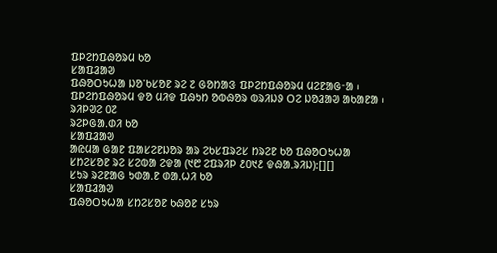ᱯᱞᱮᱴᱯᱷᱚᱨᱢ ᱠᱚ
ᱥᱟᱯᱲᱟᱣ
ᱯᱷᱚᱛᱩᱦᱟ ᱡᱚᱸᱠᱥᱚᱱ ᱨᱮ ᱗ ᱜᱚᱴᱟᱝ ᱯᱞᱮᱴᱯᱷᱚᱨᱢ ᱢᱮᱱᱟᱜᱼᱟ ᱾ ᱯᱞᱮᱴᱯᱷᱚᱨᱢ ᱫᱚ ᱢᱤᱫ ᱯᱷᱩᱴ ᱚᱵᱷᱚᱨ ᱵᱨᱤᱡᱽ ᱛᱮ ᱡᱚᱲᱟᱣ ᱟᱠᱟᱱᱟ ᱾ ᱨᱤᱞᱣᱮ ᱐᱗
ᱨᱮᱞᱜᱟᱹᱰᱤ ᱠᱚ
ᱥᱟᱯᱲᱟᱣ
ᱟᱭᱢᱟ ᱜᱟᱱ ᱯᱟᱥᱮᱱᱡᱚᱨ ᱟᱨ ᱮᱠᱥᱯᱨᱮᱥ ᱴᱨᱮᱱ ᱠᱚ ᱯᱷᱚᱛᱩᱦᱟ ᱥᱴᱮᱥᱚᱱ ᱨᱮ ᱥᱮᱵᱟ ᱮᱫᱟ (᱑᱘ ᱮᱯᱨᱤᱞ ᱒᱐᱑᱒ ᱫᱷᱟᱹᱨᱤᱡ):[][]
ᱥᱩᱨ ᱨᱮᱱᱟᱜ ᱩᱰᱟᱹᱱ ᱰᱟᱹᱦᱤ ᱠᱚ
ᱥᱟᱯᱲᱟᱣ
ᱯᱷᱚᱛᱩᱦᱟ ᱥᱴᱮᱥᱚᱱ ᱠᱷᱚᱱ ᱥᱩᱨ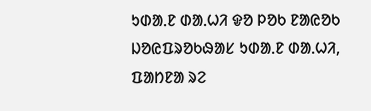ᱩᱰᱟᱹᱱ ᱰᱟᱹᱦᱤ ᱫᱚ ᱞᱚᱠ ᱱᱟᱭᱚᱠ ᱡᱚᱭᱯᱨᱚᱠᱷᱟᱥ ᱩᱰᱟᱹᱱ ᱰᱟᱹᱦᱤ, ᱯᱟᱴᱱᱟ ᱨᱮ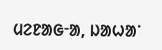ᱢᱮᱱᱟᱜᱼᱟ, ᱡᱟᱦᱟᱸ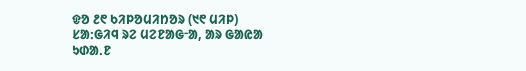ᱫᱚ ᱒᱖ ᱠᱤᱞᱚᱢᱤᱴᱚᱨ (᱑᱖ ᱢᱤᱞ) ᱥᱟᱺᱜᱤᱧ ᱨᱮ ᱢᱮᱱᱟᱜᱼᱟ, ᱟᱨ ᱜᱟᱭᱟ ᱩᱰᱟᱹᱱ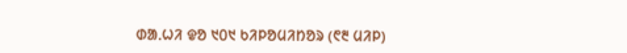ᱰᱟᱹᱦᱤ ᱫᱚ ᱑᱐᱑ ᱠᱤᱞᱚᱢᱤᱴᱚᱨ (᱖᱓ ᱢᱤᱞ)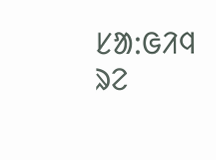ᱥᱟᱺᱜᱤᱧ ᱨᱮ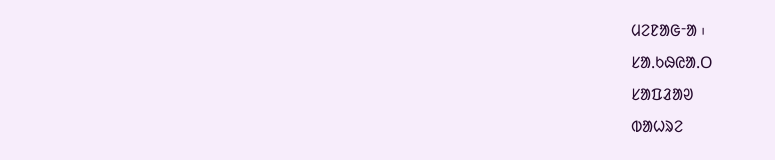ᱢᱮᱱᱟᱜᱼᱟ ᱾
ᱥᱟᱹᱠᱷᱭᱟᱹᱛ
ᱥᱟᱯᱲᱟᱣ
ᱵᱟᱦᱨᱮ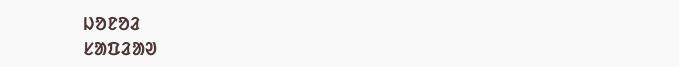ᱡᱚᱱᱚᱲ
ᱥᱟᱯᱲᱟᱣ